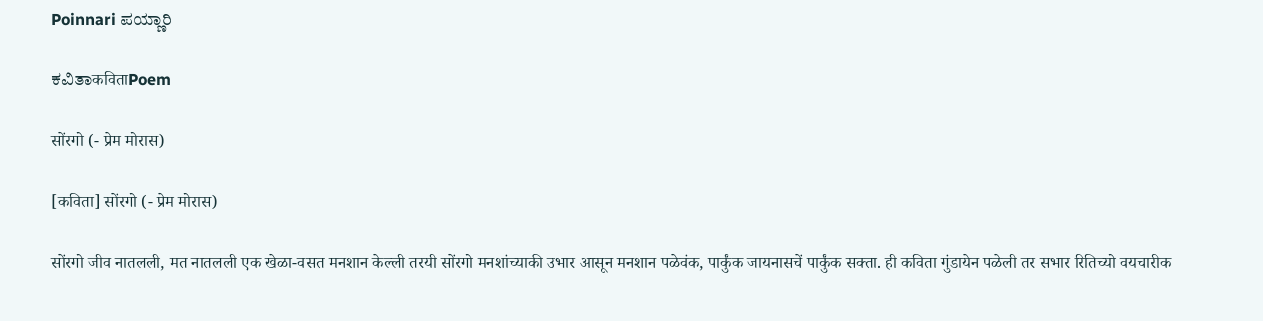Poinnari ಪಯ್ಣಾರಿ

ಕವಿತಾकविताPoem

सोंर‍गो (- प्रेम मोरास)

[कविता] सोंर‍गो (- प्रेम मोरास)

सोंर‍गो जीव नातलली, मत नातलली एक खेळा-वसत मनशान केल्ली तर‌यी सोंर‍गो मनशांच्याकी उभार आसून मनशान पळेवंक, पार्कुंक जायनासचें पार्कुंक सक्ता. ही कविता गुंडायेन पळेली तर सभार रितिच्यो वयचारीक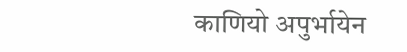काणियो अपुर्भायेन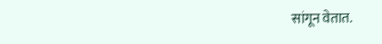सांगून वेतात.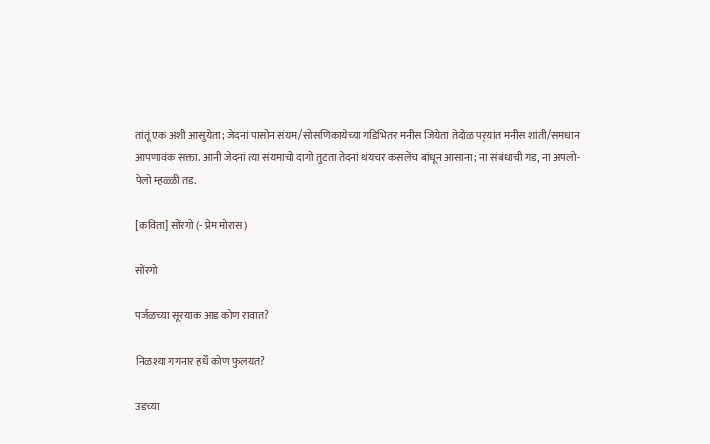तांतूं एक अशी आसुयेता; जेदनां पासोन संयम/सोसणिकायेच्या गडिभितर मनीस जियेता तेदोळ पर‍्यांत मनीस शांती/समधान आपणावंक सक्ता. आनी जेदनां त्या संयमाचो दागो तुटता तेदनां थंयचर कसलेंच बांधून आसाना; ना संबंधाची गड, ना अपलो-पेलो म्हळ्ळी तड.

[कविता] सोंर‍गो (- प्रेम मोरास)

सोंर‍गो

पर्जळच्या सूर‍याक आड कोण रावात?

निळश्या गगनार हर्धें कोण फुलयत?

उडच्या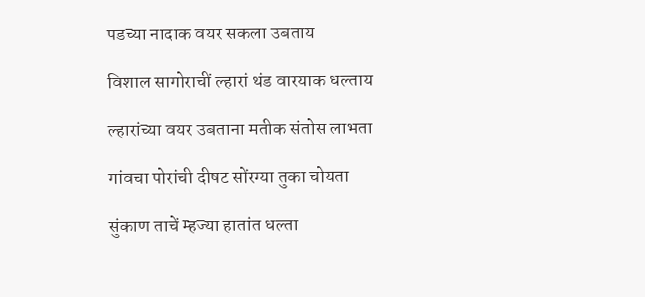पडच्या नादाक वयर सकला उबताय

विशाल सागोराचीं ल्हारां थंड वार‍याक धल्ताय

ल्हारांच्या वयर उबताना मतीक संतोस लाभता

गांवचा पोरांची दीषट सोंर‍ग्या तुका चोयता

सुंकाण ताचें म्हज्या हातांत धल्ता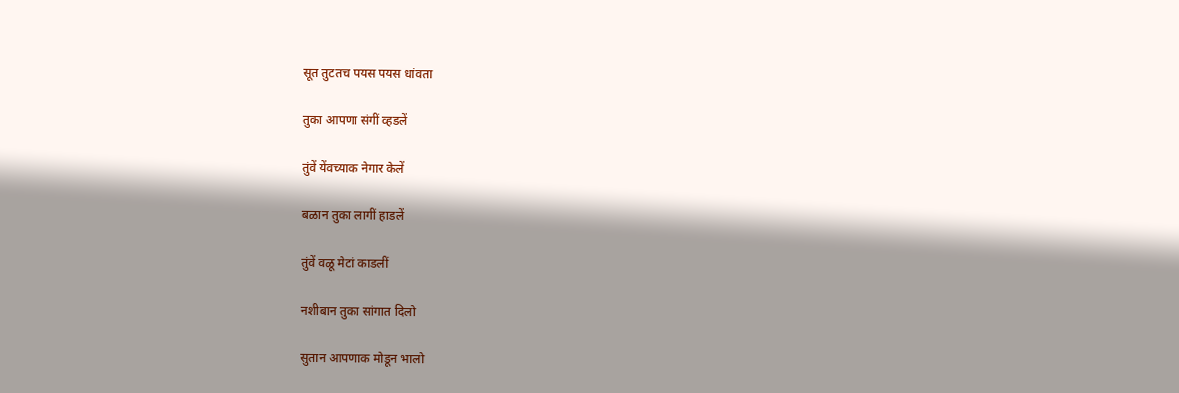सूत तुटतच पयस पयस धांवता

तुका आपणा संगीं व्हडलें

तुंवें येंवच्याक नेगार केलें

बळान तुका लागीं हाडलें

तुंवें वळू मेटां काडलीं

नशीबान तुका सांगात दिलो

सुतान आपणाक मोडून भालो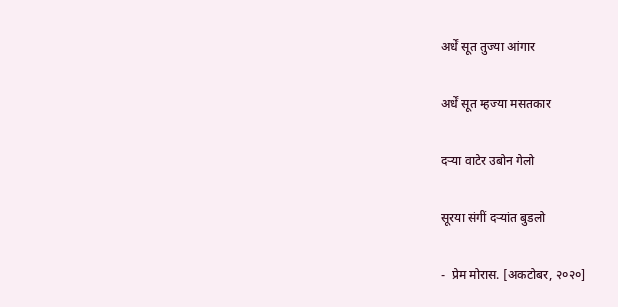अर्धें सूत तुज्या आंगार

अर्धें सूत म्हज्या मसतकार

दऱ्या वाटेर उबोन गेलो

सूर‍या संगीं दऱ्यांत बुडलो

-  प्रेम मोरास. [अकटोबर, २०२०]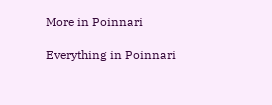More in Poinnari

Everything in Poinnari